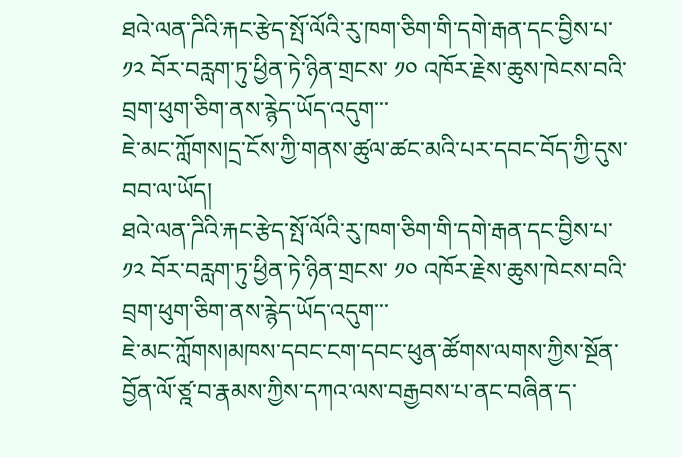ཐའེ་ལན་ཌིའི་རྐང་རྩེད་སྤོ་ལོའི་རུ་ཁག་ཅིག་གི་དགེ་རྒན་དང་བྱིས་པ་ ༡༢ བོར་བརླག་ཏུ་ཕྱིན་ཏེ་ཉིན་གྲངས་ ༡༠ འཁོར་རྗེས་ཆུས་ཁེངས་བའི་བྲག་ཕུག་ཅིག་ནས་རྙེད་ཡོད་འདུག་་་
ཇེ་མང་ཀློགས།དྲ་ངོས་ཀྱི་གནས་ཚུལ་ཚང་མའི་པར་དབང་བོད་ཀྱི་དུས་བབ་ལ་ཡོད།
ཐའེ་ལན་ཌིའི་རྐང་རྩེད་སྤོ་ལོའི་རུ་ཁག་ཅིག་གི་དགེ་རྒན་དང་བྱིས་པ་ ༡༢ བོར་བརླག་ཏུ་ཕྱིན་ཏེ་ཉིན་གྲངས་ ༡༠ འཁོར་རྗེས་ཆུས་ཁེངས་བའི་བྲག་ཕུག་ཅིག་ནས་རྙེད་ཡོད་འདུག་་་
ཇེ་མང་ཀློགས།མཁས་དབང་ངག་དབང་ཕུན་ཚོགས་ལགས་ཀྱིས་སྔོན་བྱོན་ལོ་ཙྰ་བ་རྣམས་ཀྱིས་དཀའ་ལས་བརྒྱབས་པ་ནང་བཞིན་ད་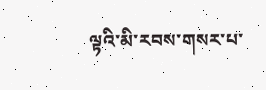ལྟའི་མི་རབས་གསར་པ་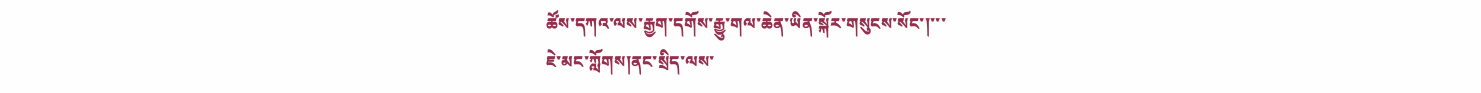ཚོས་དཀའ་ལས་རྒྱག་དགོས་རྒྱུ་གལ་ཆེན་ཡིན་སྐོར་གསུངས་སོང་།་་་
ཇེ་མང་ཀློགས།ནང་སྲིད་ལས་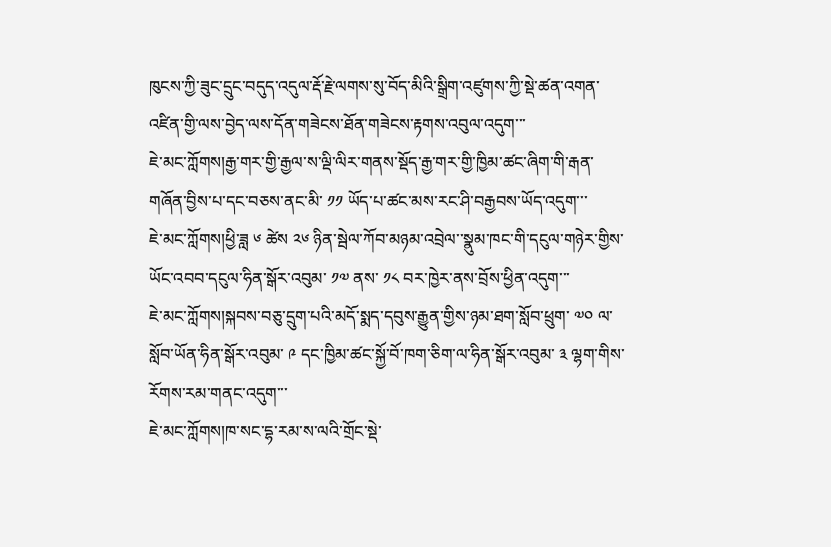ཁུངས་ཀྱི་ཟུང་དྲུང་བདུད་འདུལ་རྡོ་རྗེ་ལགས་སུ་བོད་མིའི་སྒྲིག་འཛུགས་ཀྱི་སྡེ་ཚན་འགན་འཛིན་གྱི་ལས་བྱེད་ལས་དོན་གཟེངས་ཐོན་གཟེངས་རྟགས་འབུལ་འདུག་་་
ཇེ་མང་ཀློགས།རྒྱ་གར་གྱི་རྒྱལ་ས་ལྡི་ལིར་གནས་སྡོད་རྒྱ་གར་གྱི་ཁྱིམ་ཚང་ཞིག་གི་རྒན་གཞོན་བྱིས་པ་དང་བཅས་ནང་མི་ ༡༡ ཡོད་པ་ཚང་མས་རང་ཤི་བརྒྱབས་ཡོད་འདུག་་་
ཇེ་མང་ཀློགས།ཕྱི་ཟླ ༦ ཚེས ༢༦ ཉིན་སྦེལ་ཀོབ་མཉམ་འབྲེལ་་སྣུམ་ཁང་གི་དངུལ་གཉེར་གྱིས་ཡོང་འབབ་དངུལ་ཧིན་སྒོར་འབུམ་ ༡༧ ནས་ ༡༨ བར་ཁྱེར་ནས་བྲོས་ཕྱིན་འདུག་་་
ཇེ་མང་ཀློགས།སྐབས་བཅུ་དྲུག་པའི་མདོ་སྨད་དབུས་རྒྱུན་གྱིས་ཉམ་ཐག་སློབ་ཕྲུག་ ༧༠ ལ་སློབ་ཡོན་ཧིན་སྒོར་འབུམ་ ༩ དང་ཁྱིམ་ཚང་སྐྱོ་བོ་ཁག་ཅིག་ལ་ཧིན་སྒོར་འབུམ་ ༣ ལྷག་གིས་རོགས་རམ་གནང་འདུག་་་
ཇེ་མང་ཀློགས།ཁ་སང་དྷ་རམ་ས་ལའི་གྲོང་སྡེ་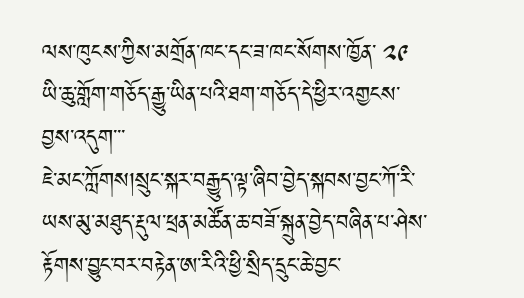ལས་ཁུངས་ཀྱིས་མགྲོན་ཁང་དང་ཟ་ཁང་སོགས་ཁྱོན་ ༢༩ ཡི་ཆུ་གློག་གཅོད་རྒྱུ་ཡིན་པའི་ཐག་གཅོད་དེ་ཕྱིར་འགྱངས་བྱས་འདུག་་་
ཇེ་མང་ཀློགས།སྲུང་སྐར་བརྒྱུད་ལྟ་ཞིབ་བྱེད་སྐབས་བྱང་ཀོ་རི་ཡས་མུ་མཐུད་རྡུལ་ཕྲན་མཚོན་ཆ་བཟོ་སྐྲུན་བྱེད་བཞིན་པ་ཤེས་རྟོགས་བྱུང་བར་བརྟེན་ཨ་རིའི་ཕྱི་སྲིད་དྲུང་ཆེ་བྱང་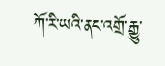ཀོ་རི་ཡའི་ནང་འགྲོ་རྒྱུ་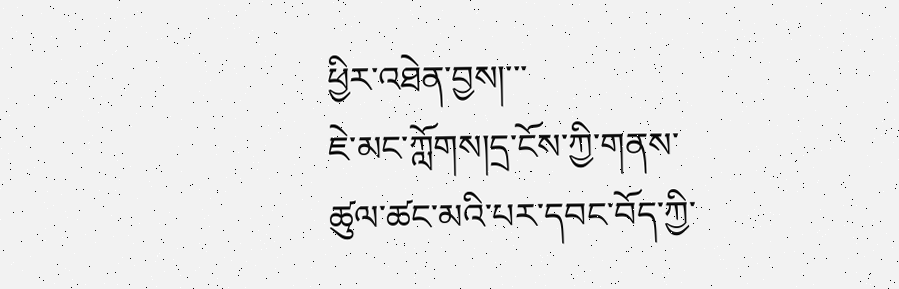ཕྱིར་འཐེན་བྱས།་་་
ཇེ་མང་ཀློགས།དྲ་ངོས་ཀྱི་གནས་ཚུལ་ཚང་མའི་པར་དབང་བོད་ཀྱི་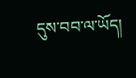དུས་བབ་ལ་ཡོད།